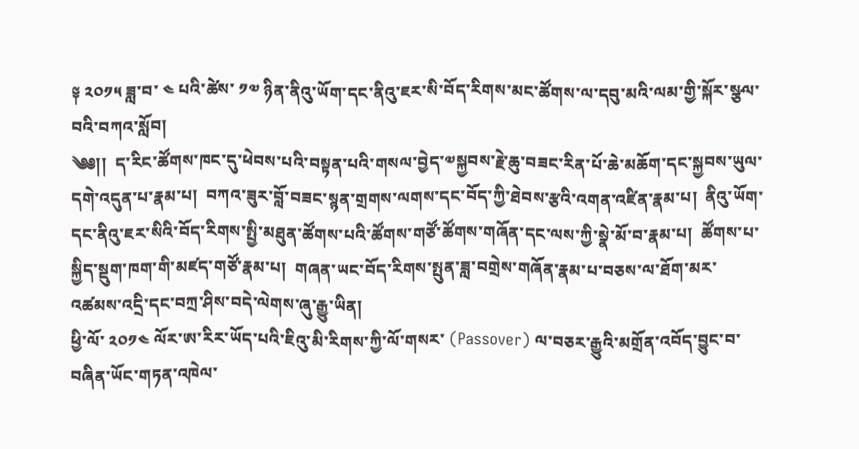༈ ༢༠༡༥ ཟླ་བ་ ༤ པའི་ཚེས་ ༡༧ ཉིན་ནིའུ་ཡོག་དང་ནིའུ་ཇར་སི་བོད་རིགས་མང་ཚོགས་ལ་དབུ་མའི་ལམ་གྱི་སྐོར་སྩལ་བའི་བཀའ་སློབ།
༄༅།།  ད་རིང་ཚོགས་ཁང་དུ་ཕེབས་པའི་བསྟན་པའི་གསལ་བྱེད་༧སྐྱབས་རྗེ་ཆུ་བཟང་རིན་པོ་ཆེ་མཆོག་དང་སྐྱབས་ཡུལ་དགེ་འདུན་པ་རྣམ་པ།  བཀའ་ཟུར་བློ་བཟང་སྙན་གྲགས་ལགས་དང་བོད་ཀྱི་ཐེབས་རྩའི་འགན་འཛིན་རྣམ་པ།  ནིའུ་ཡོག་དང་ནིའུ་ཇར་སིའི་བོད་རིགས་སྤྱི་མཐུན་ཚོགས་པའི་ཚོགས་གཙོ་ཚོགས་གཞོན་དང་ལས་ཀྱི་སྣེ་མོ་བ་རྣམ་པ།  ཚོགས་པ་སྐྱིད་སྡུག་ཁག་གི་མཛད་གཙོ་རྣམ་པ།  གཞན་ཡང་བོད་རིགས་སྤུན་ཟླ་བགྲེས་གཞོན་རྣམ་པ་བཅས་ལ་ཐོག་མར་འཚམས་འདྲི་དང་བཀྲ་ཤིས་བདེ་ལེགས་ཞུ་རྒྱུ་ཡིན།
ཕྱི་ལོ་ ༢༠༡༤ ལོར་ཨ་རིར་ཡོད་པའི་ཇིའུ་མི་རིགས་ཀྱི་ལོ་གསར་ (Passover) ལ་བཅར་རྒྱུའི་མགྲོན་འབོད་བྱུང་བ་བཞིན་ཡོང་གཏན་འཁེལ་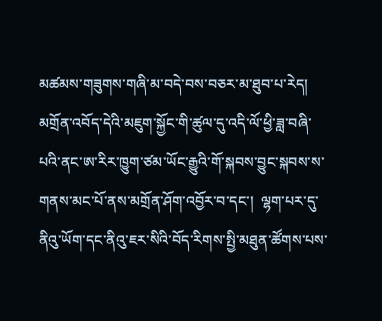མཚམས་གཟུགས་གཞི་མ་བདེ་བས་བཅར་མ་ཐུབ་པ་རེད།  མགྲོན་འབོད་དེའི་མཇུག་སྐྱོང་གི་ཚུལ་དུ་འདི་ལོ་ཕྱི་ཟླ་བཞི་པའི་ནང་ཨ་རིར་ཁྱུག་ཙམ་ཡོང་རྒྱུའི་གོ་སྐབས་བྱུང་སྐབས་ས་གནས་མང་པོ་ནས་མགྲོན་ཤོག་འབྱོར་བ་དང་།  ལྷག་པར་དུ་ནིའུ་ཡོག་དང་ནིའུ་ཇར་སིའི་བོད་རིགས་སྤྱི་མཐུན་ཚོགས་པས་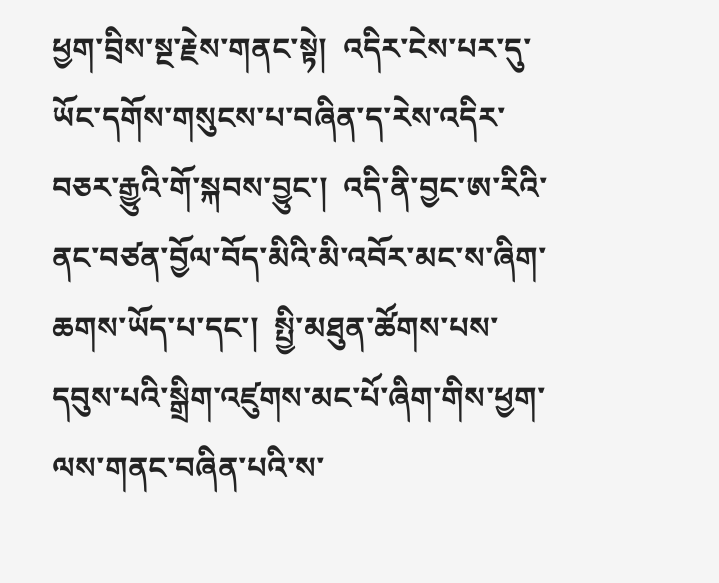ཕྱག་བྲིས་སྔ་རྗེས་གནང་སྟེ།  འདིར་ངེས་པར་དུ་ཡོང་དགོས་གསུངས་པ་བཞིན་ད་རེས་འདིར་བཅར་རྒྱུའི་གོ་སྐབས་བྱུང་།  འདི་ནི་བྱང་ཨ་རིའི་ནང་བཙན་བྱོལ་བོད་མིའི་མི་འབོར་མང་ས་ཞིག་ཆགས་ཡོད་པ་དང་།  སྤྱི་མཐུན་ཚོགས་པས་དབུས་པའི་སྒྲིག་འཛུགས་མང་པོ་ཞིག་གིས་ཕྱག་ལས་གནང་བཞིན་པའི་ས་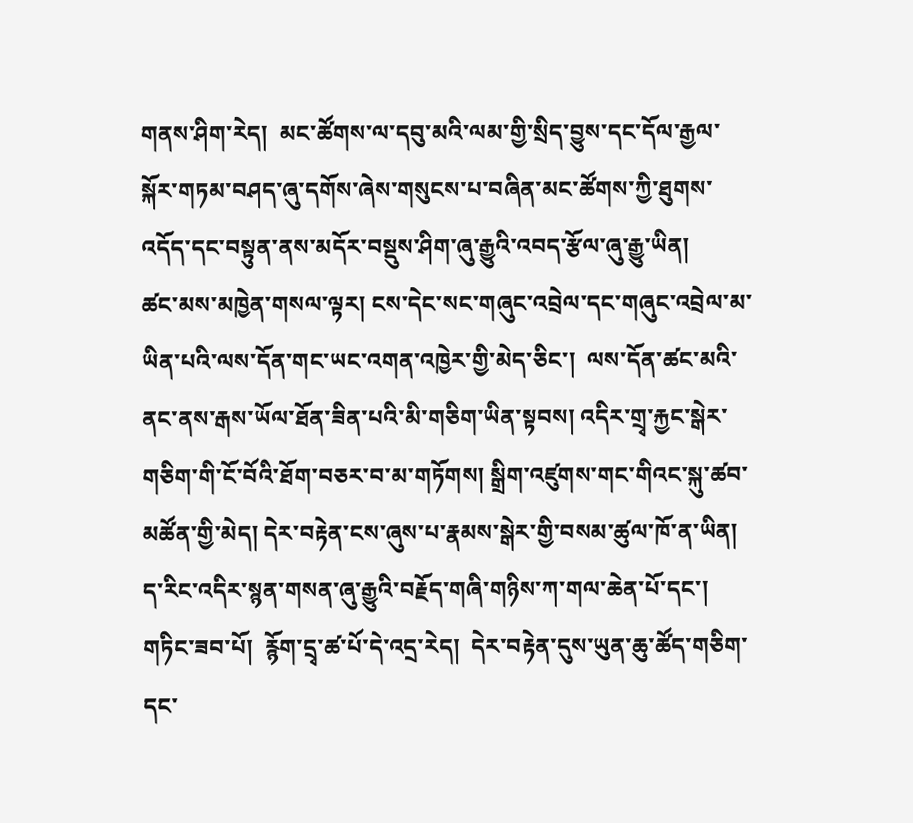གནས་ཤིག་རེད།  མང་ཚོགས་ལ་དབུ་མའི་ལམ་གྱི་སྲིད་བྱུས་དང་དོལ་རྒྱལ་སྐོར་གཏམ་བཤད་ཞུ་དགོས་ཞེས་གསུངས་པ་བཞིན་མང་ཚོགས་ཀྱི་ཐུགས་འདོད་དང་བསྟུན་ནས་མདོར་བསྡུས་ཤིག་ཞུ་རྒྱུའི་འབད་རྩོལ་ཞུ་རྒྱུ་ཡིན།
ཚང་མས་མཁྱེན་གསལ་ལྟར། ངས་དེང་སང་གཞུང་འབྲེལ་དང་གཞུང་འབྲེལ་མ་ཡིན་པའི་ལས་དོན་གང་ཡང་འགན་འཁྱེར་གྱི་མེད་ཅིང་།  ལས་དོན་ཚང་མའི་ནང་ནས་རྒས་ཡོལ་ཐོན་ཟིན་པའི་མི་གཅིག་ཡིན་སྟབས། འདིར་གྲྭ་རྐྱང་སྒེར་གཅིག་གི་ངོ་བོའི་ཐོག་བཅར་བ་མ་གཏོགས། སྒྲིག་འཛུགས་གང་གིའང་སྐུ་ཚབ་མཚོན་གྱི་མེད། དེར་བརྟེན་ངས་ཞུས་པ་རྣམས་སྒེར་གྱི་བསམ་ཚུལ་ཁོ་ན་ཡིན།
ད་རིང་འདིར་སྙན་གསན་ཞུ་རྒྱུའི་བརྗོད་གཞི་གཉིས་ཀ་གལ་ཆེན་པོ་དང་།  གཏིང་ཟབ་པོ།  རྙོག་དྲྭ་ཚ་པོ་དེ་འདྲ་རེད།  དེར་བརྟེན་དུས་ཡུན་ཆུ་ཚོད་གཅིག་དང་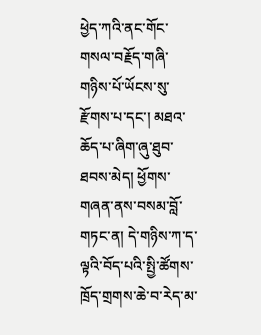ཕྱེད་ཀའི་ནང་གོང་གསལ་བརྗོད་གཞི་གཉིས་པོ་ཡོངས་སུ་རྫོགས་པ་དང་། མཐའ་ཆོད་པ་ཞིག་ཞུ་ཐུབ་ཐབས་མེད། ཕྱོགས་གཞན་ནས་བསམ་བློ་གཏང་ན། དེ་གཉིས་ཀ་ད་ལྟའི་བོད་པའི་སྤྱི་ཚོགས་ཁྲོད་གྲགས་ཆེ་བ་རེད་མ་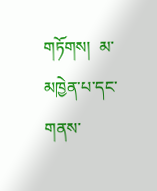གཏོགས།  མ་མཁྱེན་པ་དང་གནས་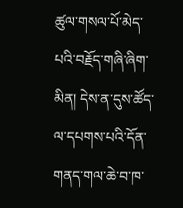ཚུལ་གསལ་པོ་མེད་པའི་བརྗོད་གཞི་ཞིག་མིན། དེས་ན་དུས་ཚོད་ལ་དཔགས་པའི་དོན་གནད་གལ་ཆེ་བ་ཁ་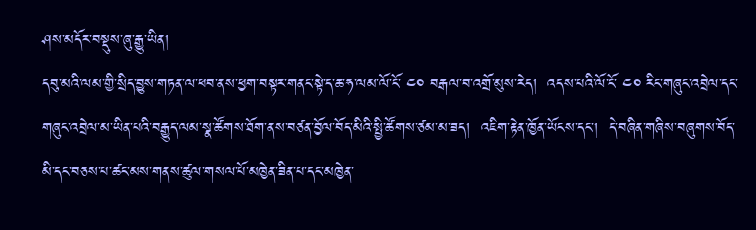ཤས་མདོར་བསྡུས་ཞུ་རྒྱུ་ཡིན།
དབུ་མའི་ལམ་གྱི་སྲིད་བྱུས་གཏན་ལ་ཕབ་ནས་ཕྱག་བསྟར་གནང་སྟེ་ད་ཆ་ཧ་ལམ་ལོ་ངོ་ ༤༠ བརྒལ་བ་འགྲོ་མུས་རེད།  འདས་པའི་ལོ་ངོ་ ༤༠ རིང་གཞུང་འབྲེལ་དང་གཞུང་འབྲེལ་མ་ཡིན་པའི་བརྒྱུད་ལམ་སྣ་ཚོགས་ཐོག་ནས་བཙན་བྱོལ་བོད་མིའི་སྤྱི་ཚོགས་ཙམ་མ་ཟད།  འཇིག་རྟེན་ཁྱོན་ཡོངས་དང་།  དེ་བཞིན་གཞིས་བཞུགས་བོད་མི་དང་བཅས་པ་ཚང་མས་གནས་ཚུལ་གསལ་པོ་མཁྱེན་ཟིན་པ་དང་མཁྱེན་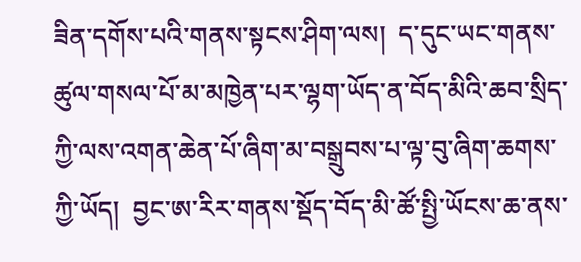ཟིན་དགོས་པའི་གནས་སྟངས་ཤིག་ལས།  ད་དུང་ཡང་གནས་ཚུལ་གསལ་པོ་མ་མཁྱེན་པར་ལྷག་ཡོད་ན་བོད་མིའི་ཆབ་སྲིད་ཀྱི་ལས་འགན་ཆེན་པོ་ཞིག་མ་བསྒྲུབས་པ་ལྟ་བུ་ཞིག་ཆགས་ཀྱི་ཡོད།  བྱང་ཨ་རིར་གནས་སྡོད་བོད་མི་ཚོ་སྤྱི་ཡོངས་ཆ་ནས་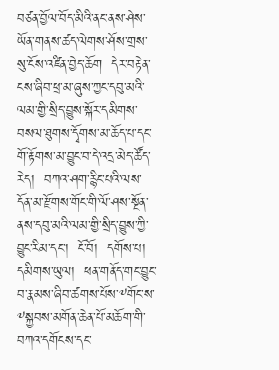བཙན་བྱོལ་བོད་མིའི་ནང་ནས་ཤེས་ཡོན་གནས་ཚད་ལེགས་ཤོས་གྲས་སུ་ངོས་འཛིན་བྱེད་ཆོག  དེར་བརྟེན་ངས་ཞིབ་ཕྲ་མ་ཞུས་ཀྱང་དབུ་མའི་ལམ་གྱི་སྲིད་བྱུས་སྐོར་དམིགས་བསལ་ཐུགས་དྭོགས་མ་ཆོད་པ་དང་གོ་རྟོགས་མ་བྱུང་བ་དེ་འདྲ་མེད་ཚོད་རེད།  བཀའ་ཤག་རྙིང་པའི་ལས་དོན་མ་རྫོགས་གོང་གི་ལོ་ཤས་སྔོན་ནས་དབུ་མའི་ལམ་གྱི་སྲིད་བྱུས་ཀྱི་བྱུང་རིམ་དང་།  ངོ་བོ།  དགོས་པ།  དམིགས་ཡུལ།  ཕན་གནོད་གང་བྱུང་བ་རྣམས་ཞིབ་ཚགས་པོས་༸གོང་ས་༸སྐྱབས་མགོན་ཆེན་པོ་མཆོག་གི་བཀའ་དགོངས་དང་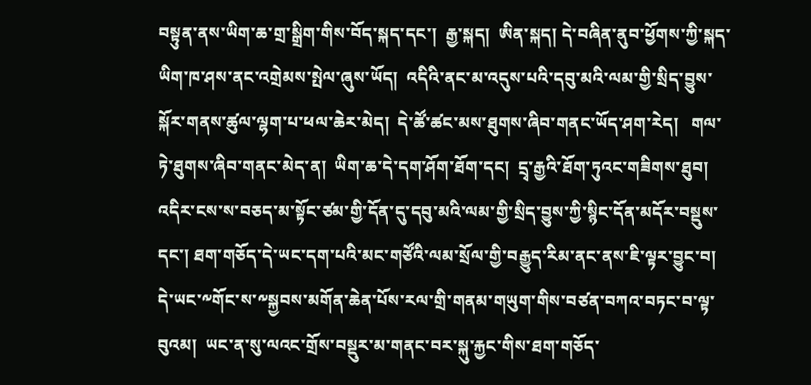བསྟུན་ནས་ཡིག་ཆ་གྲ་སྒྲིག་གིས་བོད་སྐད་དང་།  རྒྱ་སྐད།  ཨིན་སྐད། དེ་བཞིན་ནུབ་ཕྱོགས་ཀྱི་སྐད་ཡིག་ཁ་ཤས་ནང་འགྲེམས་སྤེལ་ཞུས་ཡོད།  འདིའི་ནང་མ་འདུས་པའི་དབུ་མའི་ལམ་གྱི་སྲིད་བྱུས་སྐོར་གནས་ཚུལ་ལྷག་པ་ཕལ་ཆེར་མེད།  དེ་ཚོ་ཚང་མས་ཐུགས་ཞིབ་གནང་ཡོད་ཤག་རེད།   གལ་ཏེ་ཐུགས་ཞིབ་གནང་མེད་ན།  ཡིག་ཆ་དེ་དག་ཤོག་ཐོག་དང།  དྲྭ་རྒྱའི་ཐོག་ཏུའང་གཟིགས་ཐུབ།
འདིར་ངས་ས་བཅད་མ་སྟོང་ཙམ་གྱི་དོན་དུ་དབུ་མའི་ལམ་གྱི་སྲིད་བྱུས་ཀྱི་སྙིང་དོན་མདོར་བསྡུས་དང་། ཐག་གཅོད་དེ་ཡང་དག་པའི་མང་གཙོའི་ལམ་སྲོལ་གྱི་བརྒྱུད་རིམ་ནང་ནས་ཇི་ལྟར་བྱུང་བ། དེ་ཡང་༸གོང་ས་༸སྐྱབས་མགོན་ཆེན་པོས་རལ་གྲི་གནམ་གཡུག་གིས་བཙན་བཀའ་བཏང་བ་ལྟ་བུའམ།  ཡང་ན་སུ་ལའང་གྲོས་བསྡུར་མ་གནང་བར་སྐུ་རྐྱང་གིས་ཐག་གཅོད་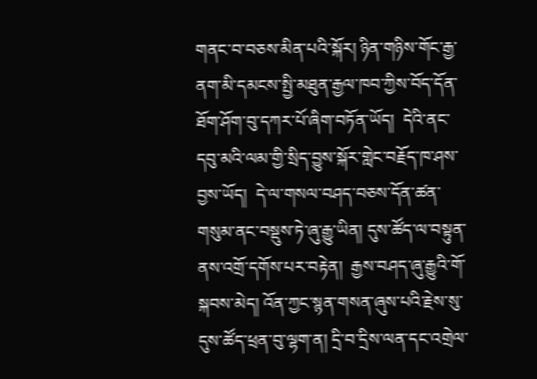གནང་བ་བཅས་མིན་པའི་སྐོར། ཉིན་གཉིས་གོང་རྒྱ་ནག་མི་དམངས་སྤྱི་མཐུན་རྒྱལ་ཁབ་ཀྱིས་བོད་དོན་ཐོག་ཤོག་བུ་དཀར་པོ་ཞིག་བཏོན་ཡོད།  དེའི་ནང་དབུ་མའི་ལམ་གྱི་སྲིད་བྱུས་སྐོར་གླེང་བརྗོད་ཁ་ཤས་བྱས་ཡོད།  དེ་ལ་གསལ་བཤད་བཅས་དོན་ཚན་གསུམ་ནང་བསྡུས་ཏེ་ཞུ་རྒྱུ་ཡིན། དུས་ཚོད་ལ་བསྟུན་ནས་འགྲོ་དགོས་པར་བརྟེན།  རྒྱས་བཤད་ཞུ་རྒྱུའི་གོ་སྐབས་མེད། འོན་ཀྱང་སྙན་གསན་ཞུས་པའི་རྗེས་སུ་དུས་ཚོད་ཕྲན་བུ་ལྷག་ན། དྲི་བ་དྲིས་ལན་དང་འགྲེལ་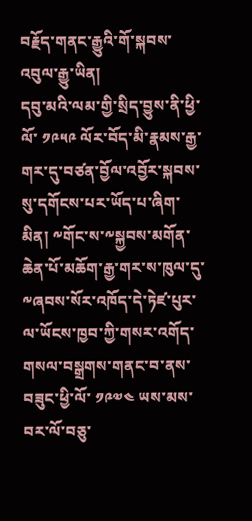བརྗོད་གནང་རྒྱུའི་གོ་སྐབས་འབུལ་རྒྱུ་ཡིན།
དབུ་མའི་ལམ་གྱི་སྲིད་བྱུས་ནི་ཕྱི་ལོ་ ༡༩༥༩ ལོར་བོད་མི་རྣམས་རྒྱ་གར་དུ་བཙན་བྱོལ་འབྱོར་སྐབས་སུ་དགོངས་པར་ཡོད་པ་ཞིག་མིན། ༸གོང་ས་༸སྐྱབས་མགོན་ཆེན་པོ་མཆོག་རྒྱ་གར་ས་ཁུལ་དུ་༸ཞབས་སོར་འཁོད་དེ་ཏེཛ་པུར་ལ་ཡོངས་ཁྱབ་ཀྱི་གསར་འགོད་གསལ་བསྒྲགས་གནང་བ་ནས་བཟུང་ཕྱི་ལོ་ ༡༩༧༤ ཡས་མས་བར་ལོ་བཅུ་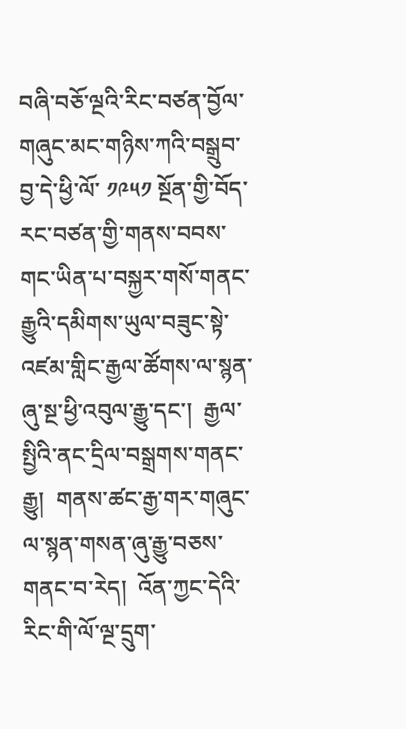བཞི་བཅོ་ལྔའི་རིང་བཙན་བྱོལ་གཞུང་མང་གཉིས་ཀའི་བསྒྲུབ་བྱ་དེ་ཕྱི་ལོ་ ༡༩༥༡ སྔོན་གྱི་བོད་རང་བཙན་གྱི་གནས་བབས་གང་ཡིན་པ་བསྐྱར་གསོ་གནང་རྒྱུའི་དམིགས་ཡུལ་བཟུང་སྟེ་འཛམ་གླིང་རྒྱལ་ཚོགས་ལ་སྙན་ཞུ་སྔ་ཕྱི་འབུལ་རྒྱུ་དང་།  རྒྱལ་སྤྱིའི་ནང་དྲིལ་བསྒྲགས་གནང་རྒྱུ།  གནས་ཚང་རྒྱ་གར་གཞུང་ལ་སྙན་གསན་ཞུ་རྒྱུ་བཅས་གནང་བ་རེད།  འོན་ཀྱང་དེའི་རིང་གི་ལོ་ལྔ་དྲུག་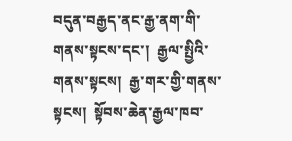བདུན་བརྒྱད་ནང་རྒྱ་ནག་གི་གནས་སྟངས་དང་།  རྒྱལ་སྤྱིའི་གནས་སྟངས།  རྒྱ་གར་གྱི་གནས་སྟངས།  སྟོབས་ཆེན་རྒྱལ་ཁབ་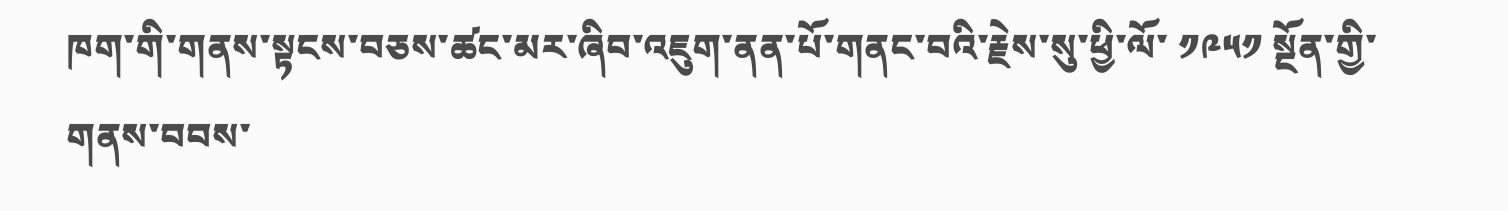ཁག་གི་གནས་སྟངས་བཅས་ཚང་མར་ཞིབ་འཇུག་ནན་པོ་གནང་བའི་རྗེས་སུ་ཕྱི་ལོ་ ༡༩༥༡ སྔོན་གྱི་གནས་བབས་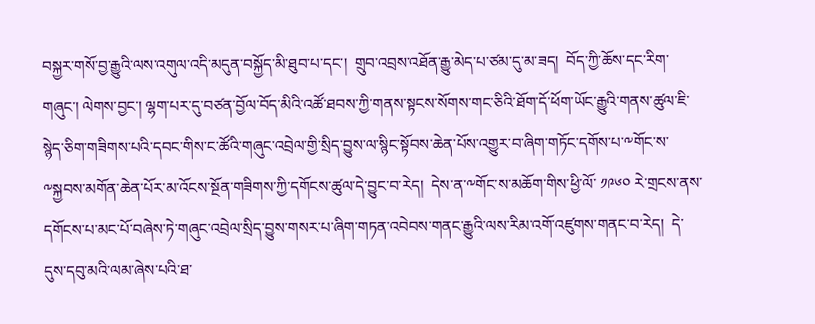བསྐྱར་གསོ་བྱ་རྒྱུའི་ལས་འགུལ་འདི་མདུན་བསྐྱོད་མི་ཐུབ་པ་དང་།  གྲུབ་འབྲས་འཐོན་རྒྱུ་མེད་པ་ཙམ་དུ་མ་ཟད།  བོད་ཀྱི་ཆོས་དང་རིག་གཞུང་། ལེགས་བྱང་། ལྷག་པར་དུ་བཙན་བྱོལ་བོད་མིའི་འཚོ་ཐབས་ཀྱི་གནས་སྟངས་སོགས་གང་ཅིའི་ཐོག་དོ་ཕོག་ཡོང་རྒྱུའི་གནས་ཚུལ་ཇི་སྙེད་ཅིག་གཟིགས་པའི་དབང་གིས་ང་ཚོའི་གཞུང་འབྲེལ་གྱི་སྲིད་བྱུས་ལ་སྙིང་སྟོབས་ཆེན་པོས་འགྱུར་བ་ཞིག་གཏོང་དགོས་པ་༸གོང་ས་༸སྐྱབས་མགོན་ཆེན་པོར་མ་འོངས་སྔོན་གཟིགས་ཀྱི་དགོངས་ཚུལ་དེ་བྱུང་བ་རེད།  དེས་ན་༸གོང་ས་མཆོག་གིས་ཕྱི་ལོ་ ༡༩༦༠ རེ་གྲངས་ནས་དགོངས་པ་མང་པོ་བཞེས་ཏེ་གཞུང་འབྲེལ་སྲིད་བྱུས་གསར་པ་ཞིག་གཏན་འབེབས་གནང་རྒྱུའི་ལས་རིམ་འགོ་འཛུགས་གནང་བ་རེད།  དེ་དུས་དབུ་མའི་ལམ་ཞེས་པའི་ཐ་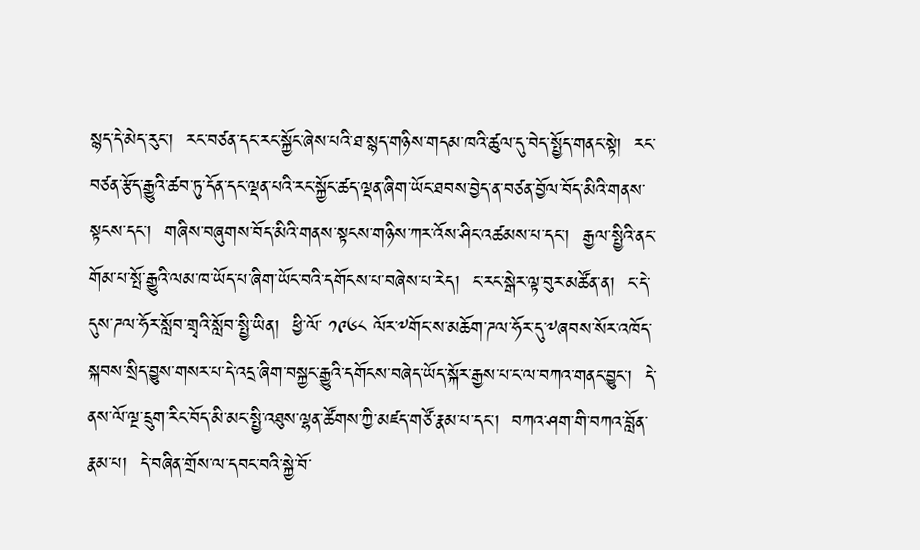སྙད་དེ་མེད་རུང་།  རང་བཙན་དང་རང་སྐྱོང་ཞེས་པའི་ཐ་སྙད་གཉིས་གདམ་ཁའི་ཚུལ་དུ་བེད་སྤྱོད་གནང་སྟེ།  རང་བཙན་རྩོད་རྒྱུའི་ཚབ་ཏུ་དོན་དང་ལྡན་པའི་རང་སྐྱོང་ཚད་ལྡན་ཞིག་ཡོང་ཐབས་བྱེད་ན་བཙན་བྱོལ་བོད་མིའི་གནས་སྟངས་དང་།  གཞིས་བཞུགས་བོད་མིའི་གནས་སྟངས་གཉིས་ཀར་འོས་ཤིང་འཚམས་པ་དང་།  རྒྱལ་སྤྱིའི་ནང་གོམ་པ་སྤོ་རྒྱུའི་ལམ་ཁ་ཡོད་པ་ཞིག་ཡོང་བའི་དགོངས་པ་བཞེས་པ་རེད།  ང་རང་སྒེར་ལྟ་བུར་མཚོན་ན།  ང་དེ་དུས་ཌལ་ཧོར་སློབ་གྲྭའི་སློབ་སྤྱི་ཡིན།  ཕྱི་ལོ་ ༡༩༦༨ ལོར་༸གོང་ས་མཆོག་ཌལ་ཧོར་དུ་༸ཞབས་སོར་འཁོད་སྐབས་སྲིད་བྱུས་གསར་པ་དེ་འདྲ་ཞིག་བསྐྱང་རྒྱུའི་དགོངས་བཞེད་ཡོད་སྐོར་རྒྱས་པ་ང་ལ་བཀའ་གནང་བྱུང་།  དེ་ནས་ལོ་ལྔ་དྲུག་རིང་བོད་མི་མང་སྤྱི་འཐུས་ལྷན་ཚོགས་ཀྱི་མཛད་གཙོ་རྣམ་པ་དང་།  བཀའ་ཤག་གི་བཀའ་བློན་རྣམ་པ།  དེ་བཞིན་གྲོས་ལ་དབང་བའི་སྐྱེ་བོ་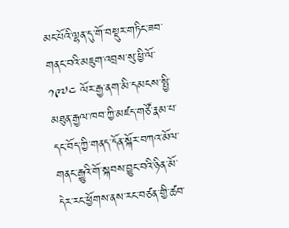མང་པོའི་ལྷན་དུ་གོ་བསྡུར་གཏིང་ཟབ་གནང་བའི་མཇུག་འབྲས་སུ་ཕྱི་ལོ་ ༡༩༧༤ ལོར་རྒྱ་ནག་མི་དམངས་སྤྱི་མཐུན་རྒྱལ་ཁབ་ཀྱི་མཛད་གཙོ་རྣམ་པ་དང་བོད་ཀྱི་གནད་དོན་སྐོར་བཀའ་མོལ་གནང་རྒྱུའི་གོ་སྐབས་བྱུང་བའི་ཉིན་མོ་དེར་རང་ཕྱོགས་ནས་རང་བཙན་གྱི་ཚབ་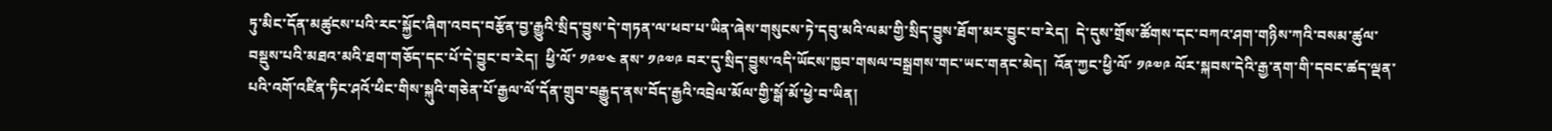ཏུ་མིང་དོན་མཚུངས་པའི་རང་སྐྱོང་ཞིག་འབད་བརྩོན་བྱ་རྒྱུའི་སྲིད་བྱུས་དེ་གཏན་ལ་ཕབ་པ་ཡིན་ཞེས་གསུངས་ཏེ་དབུ་མའི་ལམ་གྱི་སྲིད་བྱུས་ཐོག་མར་བྱུང་བ་རེད།  དེ་དུས་གྲོས་ཚོགས་དང་བཀའ་ཤག་གཉིས་ཀའི་བསམ་ཚུལ་བསྡུས་པའི་མཐའ་མའི་ཐག་གཅོད་དང་པོ་དེ་བྱུང་བ་རེད།  ཕྱི་ལོ་ ༡༩༧༤ ནས་ ༡༩༧༩ བར་དུ་སྲིད་བྱུས་འདི་ཡོངས་ཁྱབ་གསལ་བསྒྲགས་གང་ཡང་གནང་མེད།  འོན་ཀྱང་ཕྱི་ལོ་ ༡༩༧༩ ལོར་སྐབས་དེའི་རྒྱ་ནག་གི་དབང་ཚད་ལྡན་པའི་འགོ་འཛིན་ཏིང་ཤའོ་ཕིང་གིས་སྐུའི་གཅེན་པོ་རྒྱལ་ལོ་དོན་གྲུབ་བརྒྱུད་ནས་བོད་རྒྱའི་འབྲེལ་མོལ་གྱི་སྒོ་མོ་ཕྱེ་བ་ཡིན།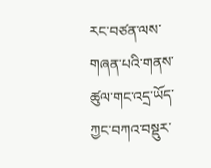རང་བཙན་ལས་གཞན་པའི་གནས་ཚུལ་གང་འདྲ་ཡོད་ཀྱང་བཀའ་བསྡུར་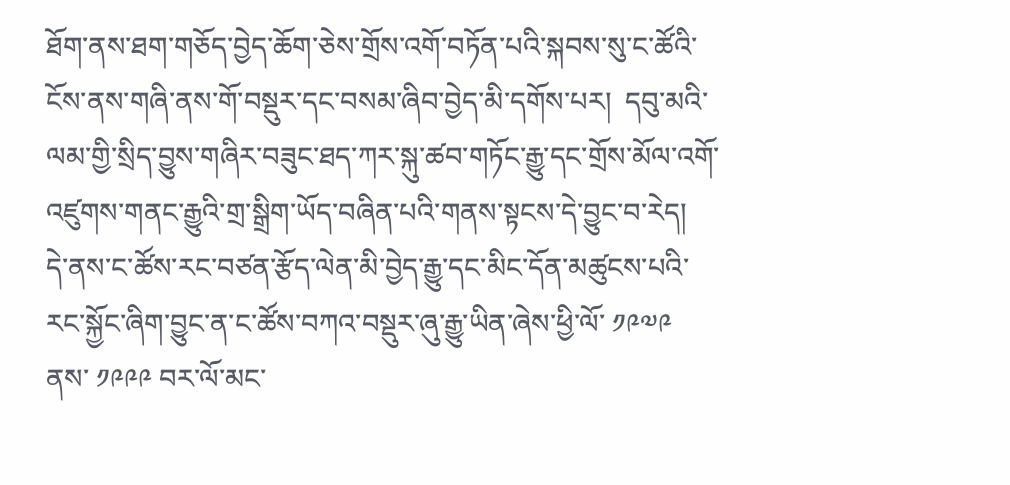ཐོག་ནས་ཐག་གཅོད་བྱེད་ཆོག་ཅེས་གྲོས་འགོ་བཏོན་པའི་སྐབས་སུ་ང་ཚོའི་ངོས་ནས་གཞི་ནས་གོ་བསྡུར་དང་བསམ་ཞིབ་བྱེད་མི་དགོས་པར།  དབུ་མའི་ལམ་གྱི་སྲིད་བྱུས་གཞིར་བཟུང་ཐད་ཀར་སྐུ་ཚབ་གཏོང་རྒྱུ་དང་གྲོས་མོལ་འགོ་འཛུགས་གནང་རྒྱུའི་གྲ་སྒྲིག་ཡོད་བཞིན་པའི་གནས་སྟངས་དེ་བྱུང་བ་རེད།  དེ་ནས་ང་ཚོས་རང་བཙན་རྩོད་ལེན་མི་བྱེད་རྒྱུ་དང་མིང་དོན་མཚུངས་པའི་རང་སྐྱོང་ཞིག་བྱུང་ན་ང་ཚོས་བཀའ་བསྡུར་ཞུ་རྒྱུ་ཡིན་ཞེས་ཕྱི་ལོ་ ༡༩༧༩ ནས་ ༡༩༩༩ བར་ལོ་མང་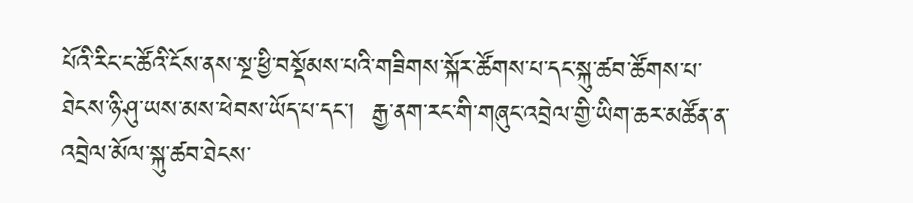པོའི་རིང་ང་ཚོའི་ངོས་ནས་སྔ་ཕྱི་བསྡོམས་པའི་གཟིགས་སྐོར་ཚོགས་པ་དང་སྐུ་ཚབ་ཚོགས་པ་ཐེངས་ཉི་ཤུ་ཡས་མས་ཕེབས་ཡོད་པ་དང་།  རྒྱ་ནག་རང་གི་གཞུང་འབྲེལ་གྱི་ཡིག་ཆར་མཚོན་ན་འབྲེལ་མོལ་སྐུ་ཚབ་ཐེངས་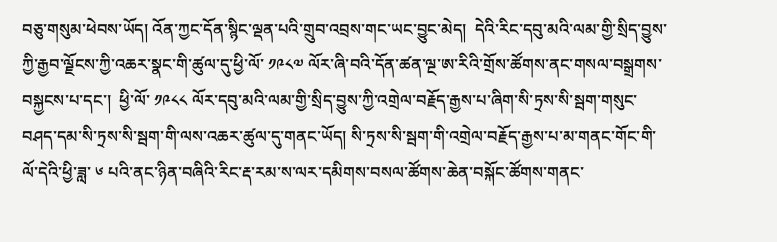བཅུ་གསུམ་ཕེབས་ཡོད། འོན་ཀྱང་དོན་སྙིང་ལྡན་པའི་གྲུབ་འབྲས་གང་ཡང་བྱུང་མེད།  དེའི་རིང་དབུ་མའི་ལམ་གྱི་སྲིད་བྱུས་ཀྱི་རྒྱབ་ལྗོངས་ཀྱི་འཆར་སྣང་གི་ཚུལ་དུ་ཕྱི་ལོ་ ༡༩༨༧ ལོར་ཞི་བའི་དོན་ཚན་ལྔ་ཨ་རིའི་གྲོས་ཚོགས་ནང་གསལ་བསྒྲགས་བསྐྱངས་པ་དང་།  ཕྱི་ལོ་ ༡༩༨༨ ལོར་དབུ་མའི་ལམ་གྱི་སྲིད་བྱུས་ཀྱི་འགྲེལ་བརྗོད་རྒྱས་པ་ཞིག་སི་ཏྲས་སི་སྦག་གསུང་བཤད་དམ་སི་ཏྲས་སི་སྦག་གི་ལས་འཆར་ཚུལ་དུ་གནང་ཡོད། སི་ཏྲས་སི་སྦག་གི་འགྲེལ་བརྗོད་རྒྱས་པ་མ་གནང་གོང་གི་ལོ་དེའི་ཕྱི་ཟླ་ ༦ པའི་ནང་ཉིན་བཞིའི་རིང་རྡ་རམ་ས་ལར་དམིགས་བསལ་ཚོགས་ཆེན་བསྐོང་ཚོགས་གནང་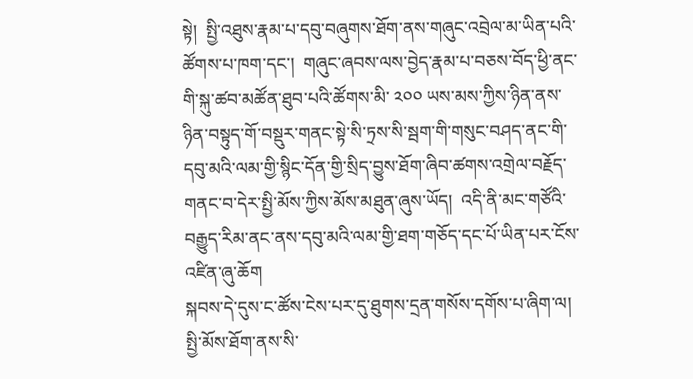སྟེ།  སྤྱི་འཐུས་རྣམ་པ་དབུ་བཞུགས་ཐོག་ནས་གཞུང་འབྲེལ་མ་ཡིན་པའི་ཚོགས་པ་ཁག་དང་།  གཞུང་ཞབས་ལས་བྱེད་རྣམ་པ་བཅས་བོད་ཕྱི་ནང་གི་སྐུ་ཚབ་མཚོན་ཐུབ་པའི་ཚོགས་མི་ ༢༠༠ ཡས་མས་ཀྱིས་ཉིན་ནས་ཉིན་བསྟུད་གོ་བསྡུར་གནང་སྟེ་སི་ཏྲས་སི་སྦག་གི་གསུང་བཤད་ནང་གི་དབུ་མའི་ལམ་གྱི་སྙིང་དོན་གྱི་སྲིད་བྱུས་ཐོག་ཞིབ་ཚགས་འགྲེལ་བརྗོད་གནང་བ་དེར་སྤྱི་མོས་ཀྱིས་མོས་མཐུན་ཞུས་ཡོད།  འདི་ནི་མང་གཙོའི་བརྒྱུད་རིམ་ནང་ནས་དབུ་མའི་ལམ་གྱི་ཐག་གཅོད་དང་པོ་ཡིན་པར་ངོས་འཛིན་ཞུ་ཆོག
སྐབས་དེ་དུས་ང་ཚོས་ངེས་པར་དུ་ཐུགས་དྲན་གསོས་དགོས་པ་ཞིག་ལ།  སྤྱི་མོས་ཐོག་ནས་སི་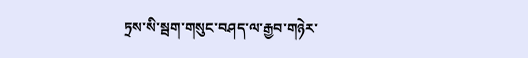ཏྲས་སི་སྦག་གསུང་བཤད་ལ་རྒྱབ་གཉེར་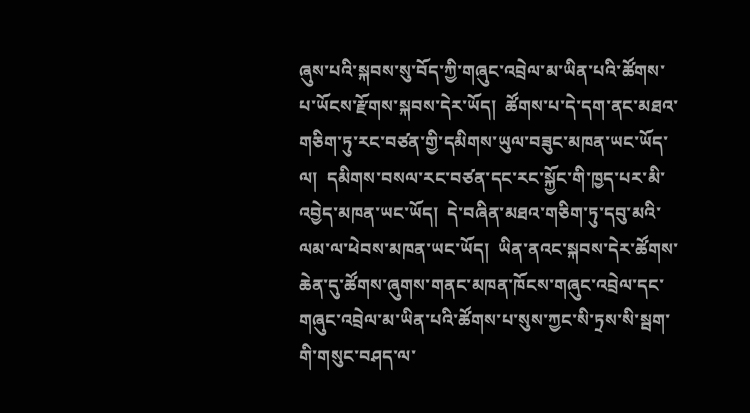ཞུས་པའི་སྐབས་སུ་བོད་ཀྱི་གཞུང་འབྲེལ་མ་ཡིན་པའི་ཚོགས་པ་ཡོངས་རྫོགས་སྐབས་དེར་ཡོད།  ཚོགས་པ་དེ་དག་ནང་མཐའ་གཅིག་ཏུ་རང་བཙན་གྱི་དམིགས་ཡུལ་བཟུང་མཁན་ཡང་ཡོད་ལ།  དམིགས་བསལ་རང་བཙན་དང་རང་སྐྱོང་གི་ཁྱད་པར་མི་འབྱེད་མཁན་ཡང་ཡོད།  དེ་བཞིན་མཐའ་གཅིག་ཏུ་དབུ་མའི་ལམ་ལ་ཕེབས་མཁན་ཡང་ཡོད།  ཡིན་ནའང་སྐབས་དེར་ཚོགས་ཆེན་དུ་ཚོགས་ཞུགས་གནང་མཁན་ཁོངས་གཞུང་འབྲེལ་དང་གཞུང་འབྲེལ་མ་ཡིན་པའི་ཚོགས་པ་སུས་ཀྱང་སི་ཏྲས་སི་སྦག་གི་གསུང་བཤད་ལ་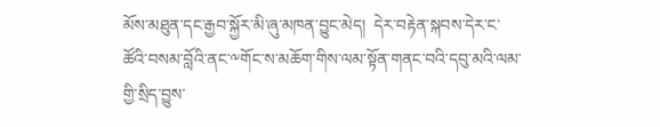མོས་མཐུན་དང་རྒྱབ་སྐྱོར་མི་ཞུ་མཁན་བྱུང་མེད།  དེར་བརྟེན་སྐབས་དེར་ང་ཚོའི་བསམ་བློའི་ནང་༸གོང་ས་མཆོག་གིས་ལམ་སྟོན་གནང་བའི་དབུ་མའི་ལམ་གྱི་སྲིད་བྱུས་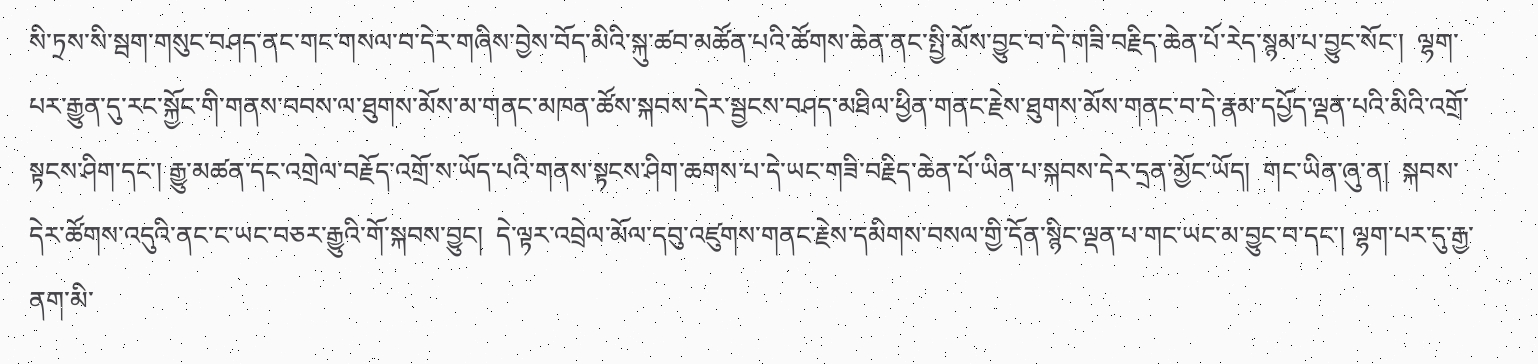སི་ཏྲས་སི་སྦག་གསུང་བཤད་ནང་གང་གསལ་བ་དེར་གཞིས་བྱེས་བོད་མིའི་སྐུ་ཚབ་མཚོན་པའི་ཚོགས་ཆེན་ནང་སྤྱི་མོས་བྱུང་བ་དེ་གཟི་བརྗིད་ཆེན་པོ་རེད་སྙམ་པ་བྱུང་སོང་།  ལྷག་པར་རྒྱུན་དུ་རང་སྐྱོང་གི་གནས་བབས་ལ་ཐུགས་མོས་མ་གནང་མཁན་ཚོས་སྐབས་དེར་སྦྱངས་བཤད་མཐིལ་ཕྱིན་གནང་རྗེས་ཐུགས་མོས་གནང་བ་དེ་རྣམ་དཔྱོད་ལྡན་པའི་མིའི་འགྲོ་སྟངས་ཤིག་དང་། རྒྱུ་མཚན་དང་འགྲེལ་བརྗོད་འགྲོ་ས་ཡོད་པའི་གནས་སྟངས་ཤིག་ཆགས་པ་དེ་ཡང་གཟི་བརྗིད་ཆེན་པོ་ཡིན་པ་སྐབས་དེར་དྲན་མྱོང་ཡོད།  གང་ཡིན་ཞུ་ན།  སྐབས་དེར་ཚོགས་འདུའི་ནང་ང་ཡང་བཅར་རྒྱུའི་གོ་སྐབས་བྱུང།  དེ་ལྟར་འབྲེལ་མོལ་དབུ་འཛུགས་གནང་རྗེས་དམིགས་བསལ་གྱི་དོན་སྙིང་ལྡན་པ་གང་ཡང་མ་བྱུང་བ་དང་། ལྷག་པར་དུ་རྒྱ་ནག་མི་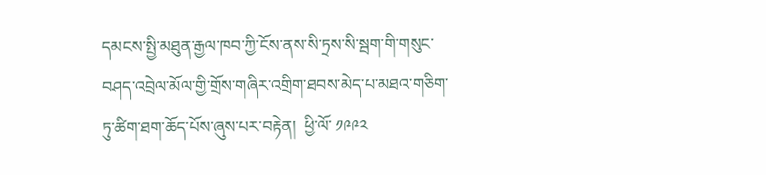དམངས་སྤྱི་མཐུན་རྒྱལ་ཁབ་ཀྱི་ངོས་ནས་སི་ཏྲས་སི་སྦག་གི་གསུང་བཤད་འབྲེལ་མོལ་གྱི་གྲོས་གཞིར་འགྲིག་ཐབས་མེད་པ་མཐའ་གཅིག་ཏུ་ཚིག་ཐག་ཆོད་པོས་ཞུས་པར་བརྟེན།  ཕྱི་ལོ་ ༡༩༩༢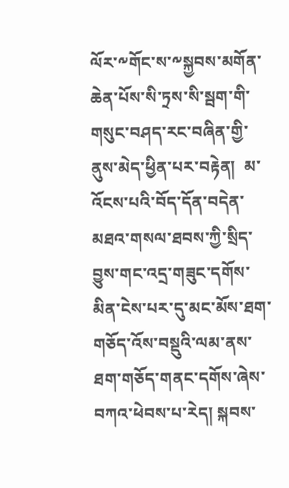ལོར་༸གོང་ས་༸སྐྱབས་མགོན་ཆེན་པོས་སི་ཏྲས་སི་སྦག་གི་གསུང་བཤད་རང་བཞིན་གྱི་ནུས་མེད་ཕྱིན་པར་བརྟེན།  མ་འོངས་པའི་བོད་དོན་བདེན་མཐའ་གསལ་ཐབས་ཀྱི་སྲིད་བྱུས་གང་འདྲ་གཟུང་དགོས་མིན་ངེས་པར་དུ་མང་མོས་ཐག་གཅོད་འོས་བསྡུའི་ལམ་ནས་ཐག་གཅོད་གནང་དགོས་ཞེས་བཀའ་ཕེབས་པ་རེད། སྐབས་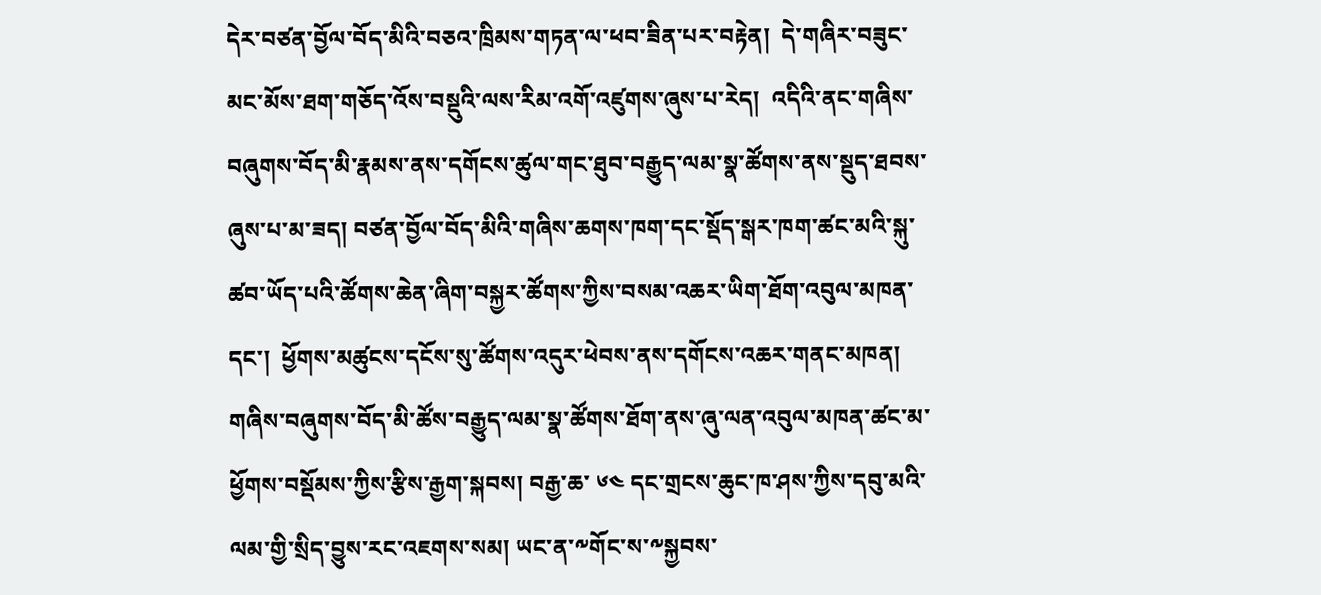དེར་བཙན་བྱོལ་བོད་མིའི་བཅའ་ཁྲིམས་གཏན་ལ་ཕབ་ཟིན་པར་བརྟེན།  དེ་གཞིར་བཟུང་མང་མོས་ཐག་གཅོད་འོས་བསྡུའི་ལས་རིམ་འགོ་འཛུགས་ཞུས་པ་རེད།  འདིའི་ནང་གཞིས་བཞུགས་བོད་མི་རྣམས་ནས་དགོངས་ཚུལ་གང་ཐུབ་བརྒྱུད་ལམ་སྣ་ཚོགས་ནས་སྡུད་ཐབས་ཞུས་པ་མ་ཟད། བཙན་བྱོལ་བོད་མིའི་གཞིས་ཆགས་ཁག་དང་སྡོད་སྒར་ཁག་ཚང་མའི་སྐུ་ཚབ་ཡོད་པའི་ཚོགས་ཆེན་ཞིག་བསྐྱར་ཚོགས་ཀྱིས་བསམ་འཆར་ཡིག་ཐོག་འབུལ་མཁན་དང་།  ཕྱོགས་མཚུངས་དངོས་སུ་ཚོགས་འདུར་ཕེབས་ནས་དགོངས་འཆར་གནང་མཁན། གཞིས་བཞུགས་བོད་མི་ཚོས་བརྒྱུད་ལམ་སྣ་ཚོགས་ཐོག་ནས་ཞུ་ལན་འབུལ་མཁན་ཚང་མ་ཕྱོགས་བསྡོམས་ཀྱིས་རྩིས་རྒྱག་སྐབས། བརྒྱ་ཆ་ ༦༤ དང་གྲངས་ཆུང་ཁ་ཤས་ཀྱིས་དབུ་མའི་ལམ་གྱི་སྲིད་བྱུས་རང་འཇགས་སམ། ཡང་ན་༸གོང་ས་༸སྐྱབས་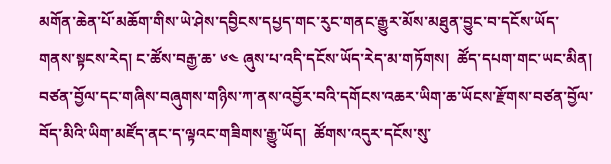མགོན་ཆེན་པོ་མཆོག་གིས་ཡེ་ཤེས་དབྱིངས་དཔྱད་གང་རུང་གནང་རྒྱུར་མོས་མཐུན་བྱུང་བ་དངོས་ཡོད་གནས་སྟངས་རེད། ང་ཚོས་བརྒྱ་ཆ་ ༦༤ ཞུས་པ་འདི་དངོས་ཡོད་རེད་མ་གཏོགས།  ཚོད་དཔག་གང་ཡང་མིན། བཙན་བྱོལ་དང་གཞིས་བཞུགས་གཉིས་ཀ་ནས་འབྱོར་བའི་དགོངས་འཆར་ཡིག་ཆ་ཡོངས་རྫོགས་བཙན་བྱོལ་བོད་མིའི་ཡིག་མཛོད་ནང་ད་ལྟའང་གཟིགས་རྒྱུ་ཡོད།  ཚོགས་འདུར་དངོས་སུ་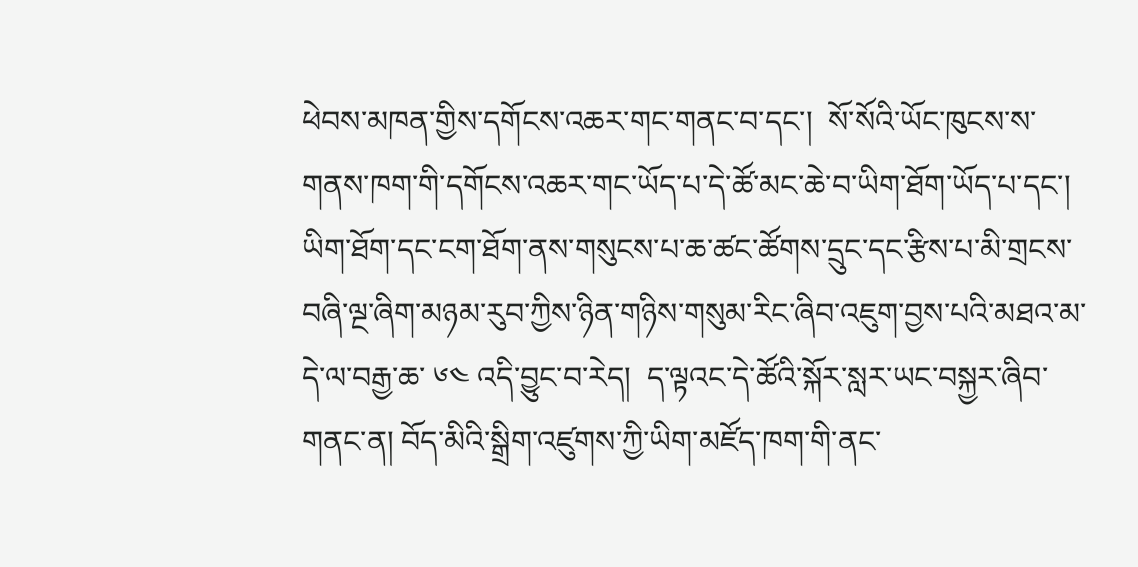ཕེབས་མཁན་གྱིས་དགོངས་འཆར་གང་གནང་བ་དང་།  སོ་སོའི་ཡོང་ཁུངས་ས་གནས་ཁག་གི་དགོངས་འཆར་གང་ཡོད་པ་དེ་ཚོ་མང་ཆེ་བ་ཡིག་ཐོག་ཡོད་པ་དང་།  ཡིག་ཐོག་དང་ངག་ཐོག་ནས་གསུངས་པ་ཆ་ཚང་ཚོགས་དྲུང་དང་རྩིས་པ་མི་གྲངས་བཞི་ལྔ་ཞིག་མཉམ་རུབ་ཀྱིས་ཉིན་གཉིས་གསུམ་རིང་ཞིབ་འཇུག་བྱས་པའི་མཐའ་མ་དེ་ལ་བརྒྱ་ཆ་ ༦༤ འདི་བྱུང་བ་རེད།  ད་ལྟའང་དེ་ཚོའི་སྐོར་སླར་ཡང་བསྐྱར་ཞིབ་གནང་ན། བོད་མིའི་སྒྲིག་འཛུགས་ཀྱི་ཡིག་མཛོད་ཁག་གི་ནང་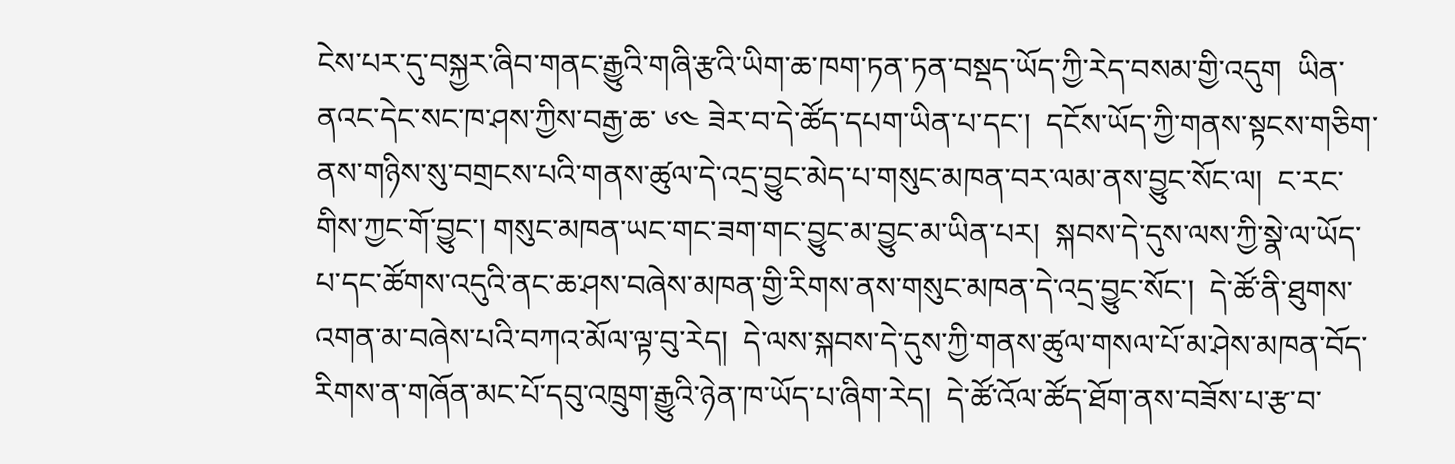ངེས་པར་དུ་བསྐྱར་ཞིབ་གནང་རྒྱུའི་གཞི་རྩའི་ཡིག་ཆ་ཁག་ཏན་ཏན་བསྡད་ཡོད་ཀྱི་རེད་བསམ་གྱི་འདུག  ཡིན་ནའང་དེང་སང་ཁ་ཤས་ཀྱིས་བརྒྱ་ཆ་ ༦༤ ཟེར་བ་དེ་ཚོད་དཔག་ཡིན་པ་དང་།  དངོས་ཡོད་ཀྱི་གནས་སྟངས་གཅིག་ནས་གཉིས་སུ་བགྲངས་པའི་གནས་ཚུལ་དེ་འདྲ་བྱུང་མེད་པ་གསུང་མཁན་བར་ལམ་ནས་བྱུང་སོང་ལ།  ང་རང་གིས་ཀྱང་གོ་བྱུང་། གསུང་མཁན་ཡང་གང་ཟག་གང་བྱུང་མ་བྱུང་མ་ཡིན་པར།  སྐབས་དེ་དུས་ལས་ཀྱི་སྣེ་ལ་ཡོད་པ་དང་ཚོགས་འདུའི་ནང་ཆ་ཤས་བཞེས་མཁན་གྱི་རིགས་ནས་གསུང་མཁན་དེ་འདྲ་བྱུང་སོང་།  དེ་ཚོ་ནི་ཐུགས་འགན་མ་བཞེས་པའི་བཀའ་མོལ་ལྟ་བུ་རེད།  དེ་ལས་སྐབས་དེ་དུས་ཀྱི་གནས་ཚུལ་གསལ་པོ་མ་ཤེས་མཁན་བོད་རིགས་ན་གཞོན་མང་པོ་དབུ་འཁྲུག་རྒྱུའི་ཉེན་ཁ་ཡོད་པ་ཞིག་རེད།  དེ་ཚོ་འོལ་ཚོད་ཐོག་ནས་བཟོས་པ་རྩ་བ་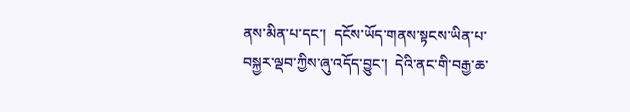ནས་མིན་པ་དང་།  དངོས་ཡོད་གནས་སྟངས་ཡིན་པ་བསྐྱར་ལྡབ་ཀྱིས་ཞུ་འདོད་བྱུང་།  དེའི་ནང་གི་བརྒྱ་ཆ་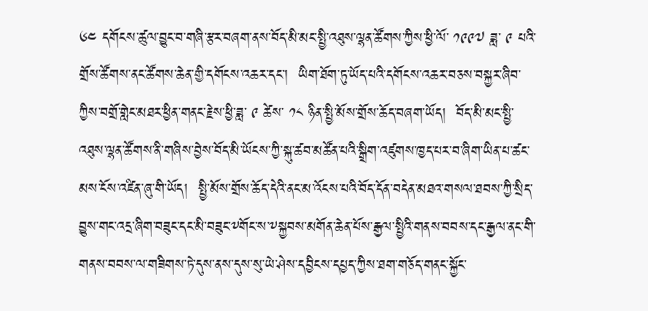༦༤ དགོངས་ཚུལ་བྱུང་བ་གཞི་རྩར་བཞག་ནས་བོད་མི་མང་སྤྱི་འཐུས་ལྷན་ཚོགས་ཀྱིས་ཕྱི་ལོ་ ༡༩༩༧ ཟླ་ ༩ པའི་གྲོས་ཚོགས་ནང་ཚོགས་ཆེན་གྱི་དགོངས་འཆར་དང་།  ཡིག་ཐོག་ཏུ་ཡོད་པའི་དགོངས་འཆར་བཅས་བསྐྱར་ཞིབ་ཀྱིས་བགྲོ་གླེང་མཐར་ཕྱིན་གནང་རྗེས་ཕྱི་ཟླ་ ༩ ཚེས་ ༡༨ ཉིན་སྤྱི་མོས་གྲོས་ཆོད་བཞག་ཡོད།  བོད་མི་མང་སྤྱི་འཐུས་ལྷན་ཚོགས་ནི་གཞིས་བྱེས་བོད་མི་ཡོངས་ཀྱི་སྐུ་ཚབ་མཚོན་པའི་སྒྲིག་འཛུགས་ཁྱད་པར་བ་ཞིག་ཡིན་པ་ཚང་མས་ངོས་འཛིན་ཞུ་གི་ཡོད།  སྤྱི་མོས་གྲོས་ཆོད་དེའི་ནང་མ་འོངས་པའི་བོད་དོན་བདེན་མཐའ་གསལ་ཐབས་ཀྱི་སྲིད་བྱུས་གང་འདྲ་ཞིག་བཟུང་དང་མི་བཟུང་༸གོང་ས་༸སྐྱབས་མགོན་ཆེན་པོས་རྒྱལ་སྤྱིའི་གནས་བབས་དང་རྒྱལ་ནང་གི་གནས་བབས་ལ་གཟིགས་ཏེ་དུས་ནས་དུས་སུ་ཡེ་ཤེས་དབྱིངས་དཔྱད་ཀྱིས་ཐག་གཅོད་གནང་སྐྱོང་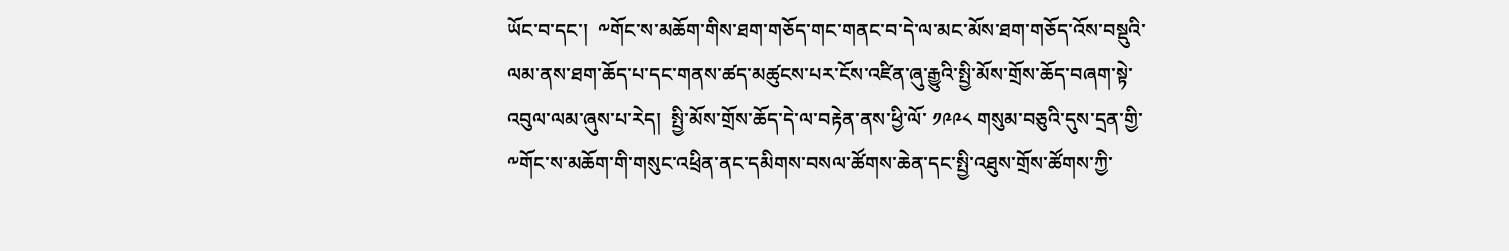ཡོང་བ་དང་།  ༸གོང་ས་མཆོག་གིས་ཐག་གཅོད་གང་གནང་བ་དེ་ལ་མང་མོས་ཐག་གཅོད་འོས་བསྡུའི་ལམ་ནས་ཐག་ཆོད་པ་དང་གནས་ཚད་མཚུངས་པར་ངོས་འཛིན་ཞུ་རྒྱུའི་སྤྱི་མོས་གྲོས་ཆོད་བཞག་སྟེ་འབུལ་ལམ་ཞུས་པ་རེད།  སྤྱི་མོས་གྲོས་ཆོད་དེ་ལ་བརྟེན་ནས་ཕྱི་ལོ་ ༡༩༩༨ གསུམ་བཅུའི་དུས་དྲན་གྱི་༸གོང་ས་མཆོག་གི་གསུང་འཕྲིན་ནང་དམིགས་བསལ་ཚོགས་ཆེན་དང་སྤྱི་འཐུས་གྲོས་ཚོགས་ཀྱི་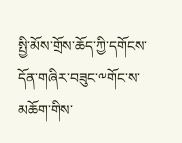སྤྱི་མོས་གྲོས་ཆོད་ཀྱི་དགོངས་དོན་གཞིར་བཟུང་༸གོང་ས་མཆོག་གིས་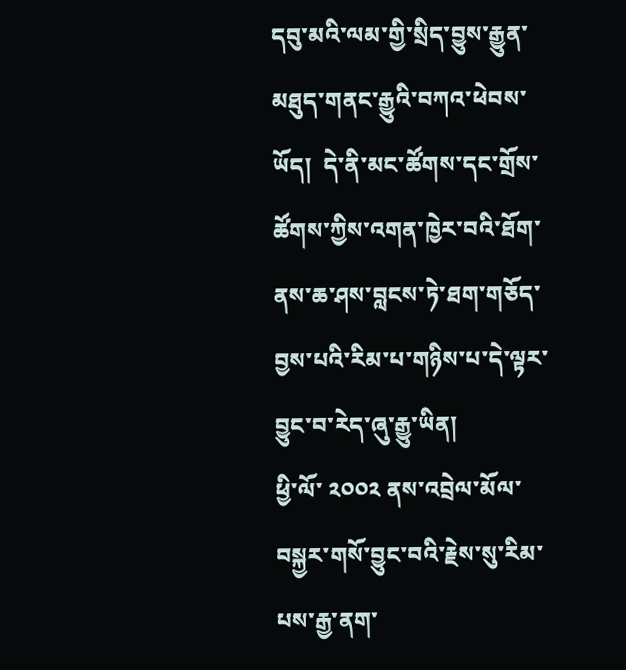དབུ་མའི་ལམ་གྱི་སྲིད་བྱུས་རྒྱུན་མཐུད་གནང་རྒྱུའི་བཀའ་ཕེབས་ཡོད།  དེ་ནི་མང་ཚོགས་དང་གྲོས་ཚོགས་ཀྱིས་འགན་ཁྱེར་བའི་ཐོག་ནས་ཆ་ཤས་བླངས་ཏེ་ཐག་གཅོད་བྱས་པའི་རིམ་པ་གཉིས་པ་དེ་ལྟར་བྱུང་བ་རེད་ཞུ་རྒྱུ་ཡིན།
ཕྱི་ལོ་ ༢༠༠༢ ནས་འབྲེལ་མོལ་བསྐྱར་གསོ་བྱུང་བའི་རྗེས་སུ་རིམ་པས་རྒྱ་ནག་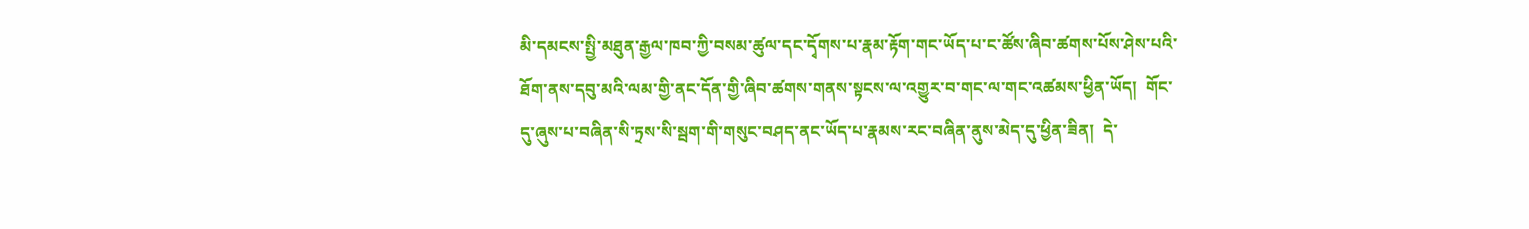མི་དམངས་སྤྱི་མཐུན་རྒྱལ་ཁབ་ཀྱི་བསམ་ཚུལ་དང་དྭོགས་པ་རྣམ་རྟོག་གང་ཡོད་པ་ང་ཚོས་ཞིབ་ཚགས་པོས་ཤེས་པའི་ཐོག་ནས་དབུ་མའི་ལམ་གྱི་ནང་དོན་གྱི་ཞིབ་ཚགས་གནས་སྟངས་ལ་འགྱུར་བ་གང་ལ་གང་འཚམས་ཕྱིན་ཡོད།  གོང་དུ་ཞུས་པ་བཞིན་སི་ཏྲས་སི་སྦག་གི་གསུང་བཤད་ནང་ཡོད་པ་རྣམས་རང་བཞིན་ནུས་མེད་དུ་ཕྱིན་ཟིན།  དེ་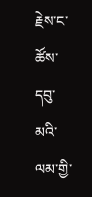རྗེས་ང་ཚོས་དབུ་མའི་ལམ་གྱི་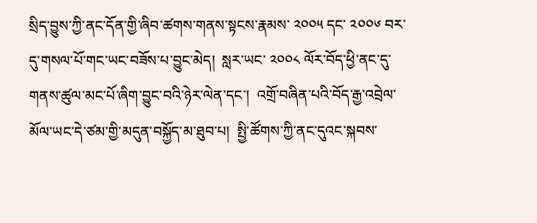སྲིད་བྱུས་ཀྱི་ནང་དོན་གྱི་ཞིབ་ཚགས་གནས་སྟངས་རྣམས་ ༢༠༠༥ དང་ ༢༠༠༦ བར་དུ་གསལ་པོ་གང་ཡང་བཟོས་པ་བྱུང་མེད།  སླར་ཡང་ ༢༠༠༨ ལོར་བོད་ཕྱི་ནང་དུ་གནས་ཚུལ་མང་པོ་ཞིག་བྱུང་བའི་ཉེར་ལེན་དང་།  འགྲོ་བཞིན་པའི་བོད་རྒྱ་འབྲེལ་མོལ་ཡང་དེ་ཙམ་གྱི་མདུན་བསྐྱོད་མ་ཐུབ་པ།  སྤྱི་ཚོགས་ཀྱི་ནང་དུའང་སྐབས་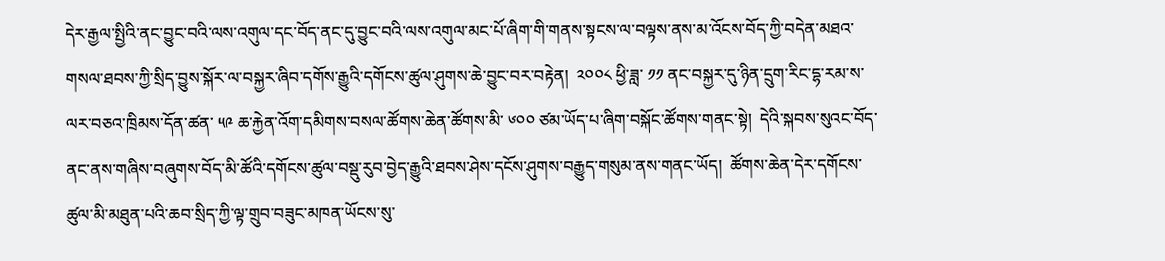དེར་རྒྱལ་སྤྱིའི་ནང་བྱུང་བའི་ལས་འགུལ་དང་བོད་ནང་དུ་བྱུང་བའི་ལས་འགུལ་མང་པོ་ཞིག་གི་གནས་སྟངས་ལ་བལྟས་ནས་མ་འོངས་བོད་ཀྱི་བདེན་མཐའ་གསལ་ཐབས་ཀྱི་སྲིད་བྱུས་སྐོར་ལ་བསྐྱར་ཞིབ་དགོས་རྒྱུའི་དགོངས་ཚུལ་ཤུགས་ཆེ་བྱུང་བར་བརྟེན།  ༢༠༠༨ ཕྱི་ཟླ་ ༡༡ ནང་བསྐྱར་དུ་ཉིན་དྲུག་རིང་དྷ་རམ་ས་ལར་བཅའ་ཁྲིམས་དོན་ཚན་ ༥༩ ཆ་རྐྱེན་འོག་དམིགས་བསལ་ཚོགས་ཆེན་ཚོགས་མི་ ༦༠༠ ཙམ་ཡོད་པ་ཞིག་བསྐོང་ཚོགས་གནང་སྟེ།  དེའི་སྐབས་སུའང་བོད་ནང་ནས་གཞིས་བཞུགས་བོད་མི་ཚོའི་དགོངས་ཚུལ་བསྡུ་རུབ་བྱེད་རྒྱུའི་ཐབས་ཤེས་དངོས་ཤུགས་བརྒྱུད་གསུམ་ནས་གནང་ཡོད།  ཚོགས་ཆེན་དེར་དགོངས་ཚུལ་མི་མཐུན་པའི་ཆབ་སྲིད་ཀྱི་ལྟ་གྲུབ་བཟུང་མཁན་ཡོངས་སུ་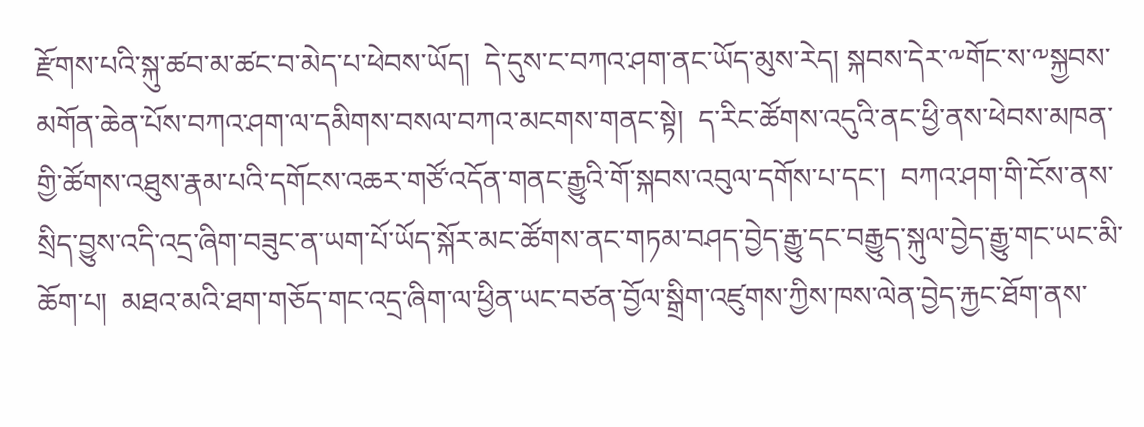རྫོགས་པའི་སྐུ་ཚབ་མ་ཚང་བ་མེད་པ་ཕེབས་ཡོད།  དེ་དུས་ང་བཀའ་ཤག་ནང་ཡོད་མུས་རེད། སྐབས་དེར་༸གོང་ས་༸སྐྱབས་མགོན་ཆེན་པོས་བཀའ་ཤག་ལ་དམིགས་བསལ་བཀའ་མངགས་གནང་སྟེ།  ད་རིང་ཚོགས་འདུའི་ནང་ཕྱི་ནས་ཕེབས་མཁན་གྱི་ཚོགས་འཐུས་རྣམ་པའི་དགོངས་འཆར་གཙོ་འདོན་གནང་རྒྱུའི་གོ་སྐབས་འབུལ་དགོས་པ་དང་།  བཀའ་ཤག་གི་ངོས་ནས་སྲིད་བྱུས་འདི་འདྲ་ཞིག་བཟུང་ན་ཡག་པོ་ཡོད་སྐོར་མང་ཚོགས་ནང་གཏམ་བཤད་བྱེད་རྒྱུ་དང་བརྒྱུད་སྐུལ་བྱེད་རྒྱུ་གང་ཡང་མི་ཆོག་པ།  མཐའ་མའི་ཐག་གཅོད་གང་འདྲ་ཞིག་ལ་ཕྱིན་ཡང་བཙན་བྱོལ་སྒྲིག་འཛུགས་ཀྱིས་ཁས་ལེན་བྱེད་རྐྱང་ཐོག་ནས་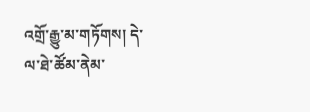འགྲོ་རྒྱུ་མ་གཏོགས། དེ་ལ་ཐེ་ཚོམ་ནེམ་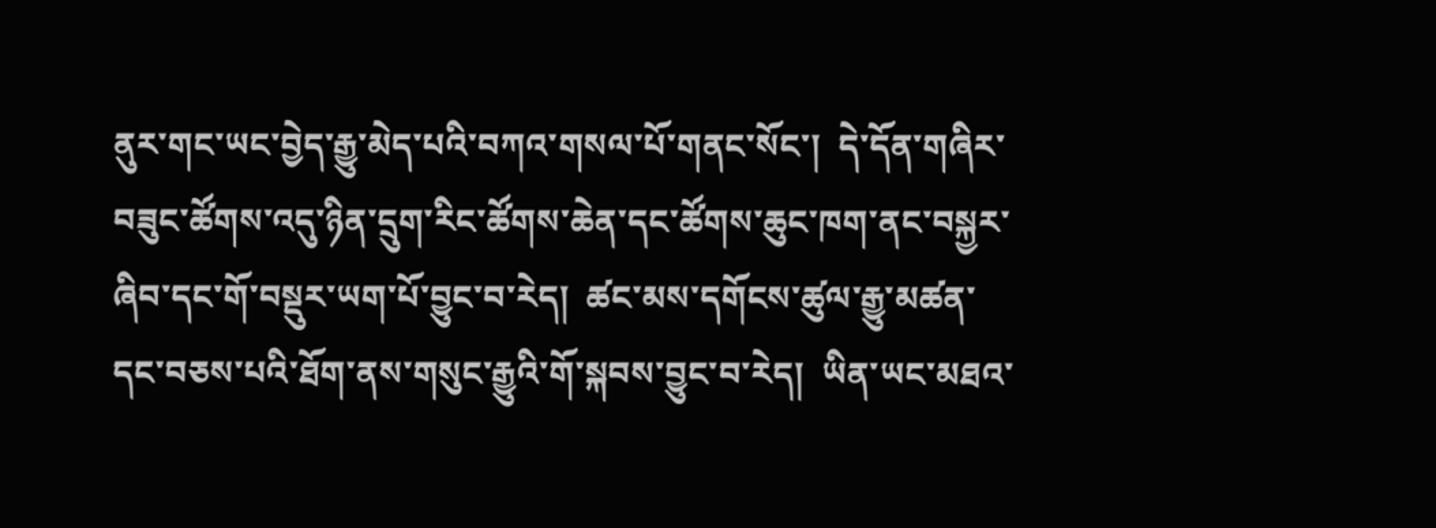ནུར་གང་ཡང་བྱེད་རྒྱུ་མེད་པའི་བཀའ་གསལ་པོ་གནང་སོང་།  དེ་དོན་གཞིར་བཟུང་ཚོགས་འདུ་ཉིན་དྲུག་རིང་ཚོགས་ཆེན་དང་ཚོགས་ཆུང་ཁག་ནང་བསྐྱར་ཞིབ་དང་གོ་བསྡུར་ཡག་པོ་བྱུང་བ་རེད།  ཚང་མས་དགོངས་ཚུལ་རྒྱུ་མཚན་དང་བཅས་པའི་ཐོག་ནས་གསུང་རྒྱུའི་གོ་སྐབས་བྱུང་བ་རེད།  ཡིན་ཡང་མཐའ་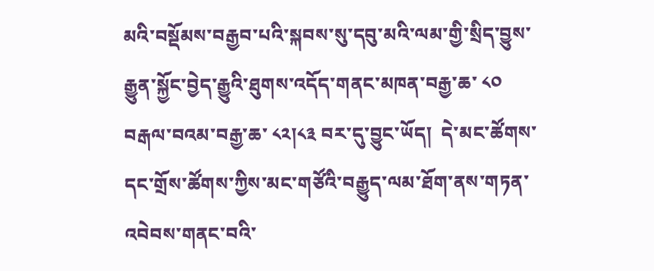མའི་བསྡོམས་བརྒྱབ་པའི་སྐབས་སུ་དབུ་མའི་ལམ་གྱི་སྲིད་བྱུས་རྒྱུན་སྐྱོང་བྱེད་རྒྱུའི་ཐུགས་འདོད་གནང་མཁན་བརྒྱ་ཆ་ ༨༠ བརྒལ་བའམ་བརྒྱ་ཆ་ ༨༢།༨༣ བར་དུ་བྱུང་ཡོད།  དེ་མང་ཚོགས་དང་གྲོས་ཚོགས་ཀྱིས་མང་གཙོའི་བརྒྱུད་ལམ་ཐོག་ནས་གཏན་འབེབས་གནང་བའི་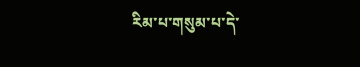རིམ་པ་གསུམ་པ་དེ་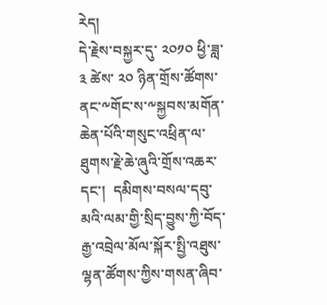རེད།
དེ་རྗེས་བསྐྱར་དུ་ ༢༠༡༠ ཕྱི་ཟླ་ ༣ ཚེས་ ༢༠ ཉིན་གྲོས་ཚོགས་ནང་༸གོང་ས་༸སྐྱབས་མགོན་ཆེན་པོའི་གསུང་འཕྲིན་ལ་ཐུགས་རྗེ་ཆེ་ཞུའི་གྲོས་འཆར་དང་།  དམིགས་བསལ་དབུ་མའི་ལམ་གྱི་སྲིད་བྱུས་ཀྱི་བོད་རྒྱ་འབྲེལ་མོལ་སྐོར་སྤྱི་འཐུས་ལྷན་ཚོགས་ཀྱིས་གསན་ཞིབ་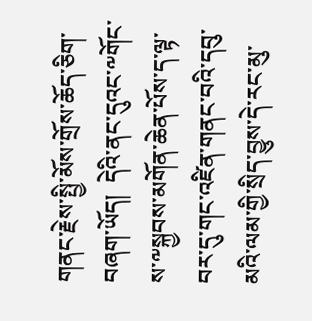གནང་རྗེས་སྤྱི་མོས་གྲོས་ཆོད་ཅིག་བཞག་ཡོད།  དེའི་ནང་དུའང་༸གོང་ས་༸སྐྱབས་མགོན་ཆེན་པོས་ད་ལྟ་བར་དུ་གང་འཛིན་གནང་བའི་དབུ་མའི་ལམ་གྱི་སྲིད་བྱུས་དེ་རང་མུ་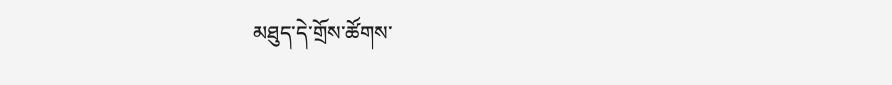མཐུད་དེ་གྲོས་ཚོགས་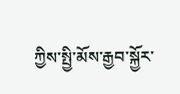ཀྱིས་སྤྱི་མོས་རྒྱབ་སྐྱོར་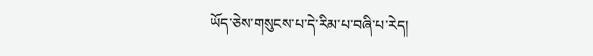ཡོད་ཅེས་གསུངས་པ་དེ་རིམ་པ་བཞི་པ་རེད།